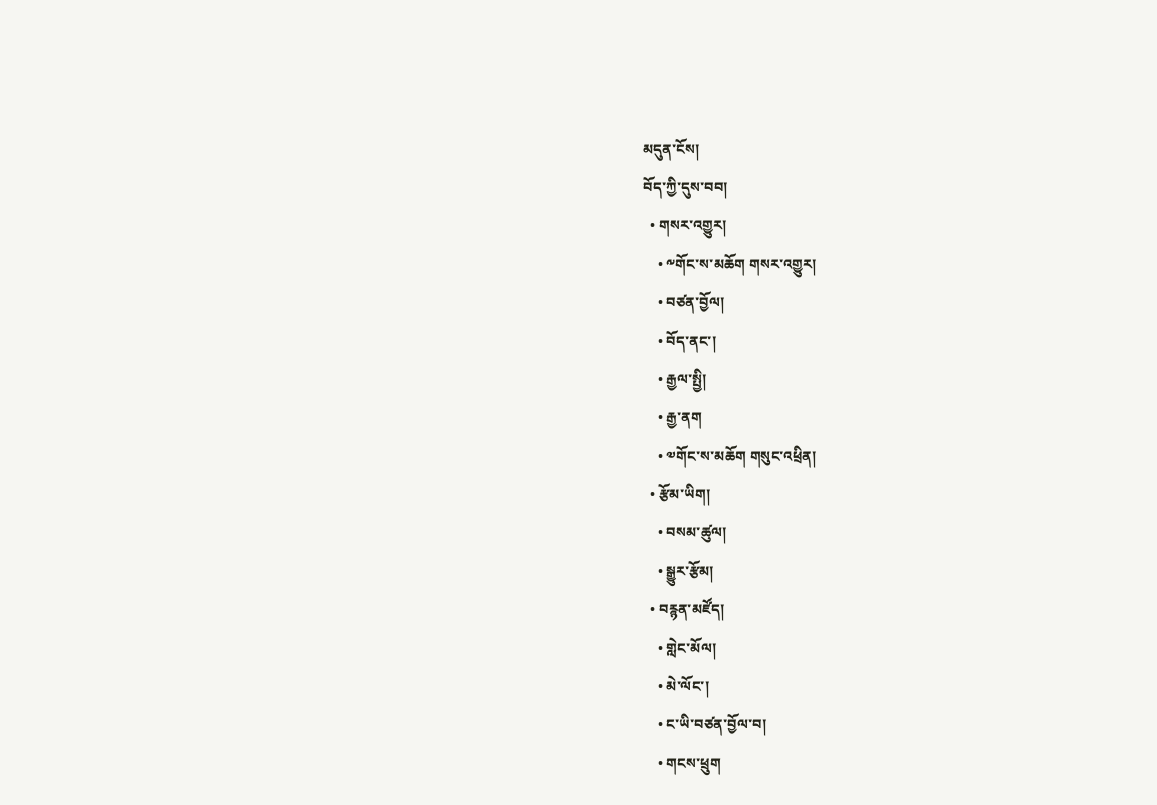མདུན་ངོས།
བོད་ཀྱི་དུས་བབ།
  • གསར་འགྱུར།
    • ༸གོང་ས་མཆོག གསར་འགྱུར།
    • བཙན་བྱོལ།
    • བོད་ནང་།
    • རྒྱལ་སྤྱི།
    • རྒྱ་ནག
    • ༧གོང་ས་མཆོག གསུང་འཕྲིན།
  • རྩོམ་ཡིག།
    • བསམ་ཚུལ།
    • སྒྱུར་རྩོམ།
  • བརྙན་མཛོད།
    • གླེང་མོལ།
    • མེ་ལོང་།
    • ང་ཡི་བཙན་བྱོལ་བ།
    • གངས་ཕྲུག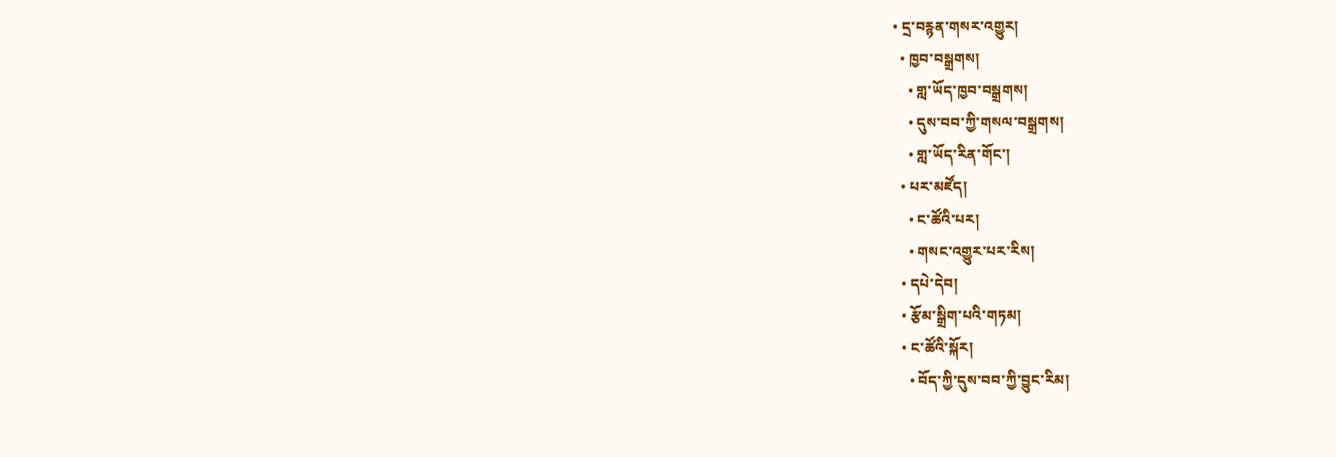• དྲ་བརྙན་གསར་འགྱུར།
  • ཁྱབ་བསྒྲགས།
    • གླ་ཡོད་ཁྱབ་བསྒྲགས།
    • དུས་བབ་ཀྱི་གསལ་བསྒྲགས།
    • གླ་ཡོད་རིན་གོང་།
  • པར་མཛོད།
    • ང་ཚོའི་པར།
    • གསང་འགྱུར་པར་རིས།
  • དཔེ་དེབ།
  • རྩོམ་སྒྲིག་པའི་གཏམ།
  • ང་ཚོའི་སྐོར།
    • བོད་ཀྱི་དུས་བབ་ཀྱི་བྱུང་རིམ།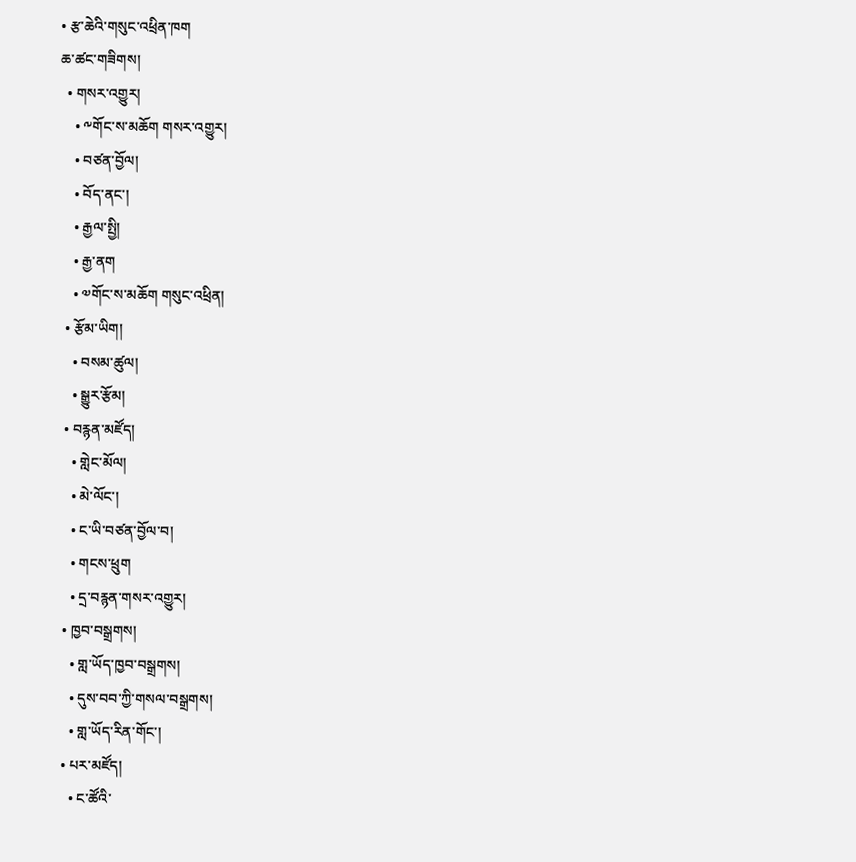• རྩ་ཆེའི་གསུང་འཕྲིན་ཁག
ཆ་ཚང་གཟིགས།
  • གསར་འགྱུར།
    • ༸གོང་ས་མཆོག གསར་འགྱུར།
    • བཙན་བྱོལ།
    • བོད་ནང་།
    • རྒྱལ་སྤྱི།
    • རྒྱ་ནག
    • ༧གོང་ས་མཆོག གསུང་འཕྲིན།
  • རྩོམ་ཡིག།
    • བསམ་ཚུལ།
    • སྒྱུར་རྩོམ།
  • བརྙན་མཛོད།
    • གླེང་མོལ།
    • མེ་ལོང་།
    • ང་ཡི་བཙན་བྱོལ་བ།
    • གངས་ཕྲུག
    • དྲ་བརྙན་གསར་འགྱུར།
  • ཁྱབ་བསྒྲགས།
    • གླ་ཡོད་ཁྱབ་བསྒྲགས།
    • དུས་བབ་ཀྱི་གསལ་བསྒྲགས།
    • གླ་ཡོད་རིན་གོང་།
  • པར་མཛོད།
    • ང་ཚོའི་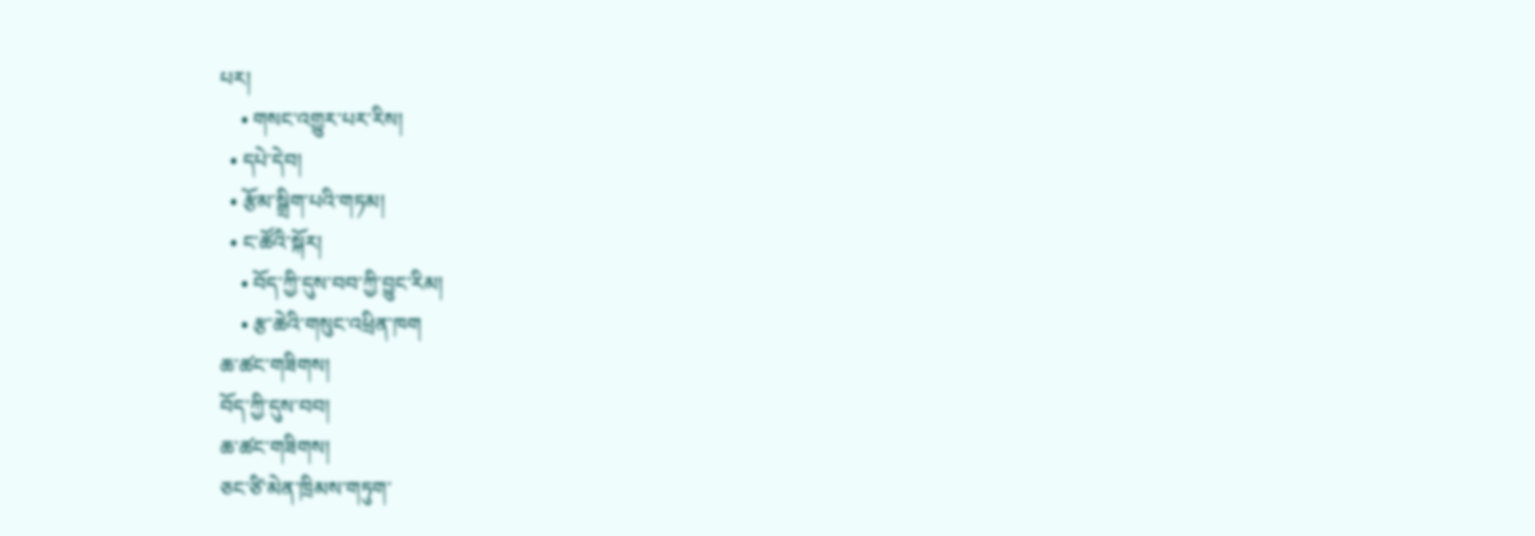པར།
    • གསང་འགྱུར་པར་རིས།
  • དཔེ་དེབ།
  • རྩོམ་སྒྲིག་པའི་གཏམ།
  • ང་ཚོའི་སྐོར།
    • བོད་ཀྱི་དུས་བབ་ཀྱི་བྱུང་རིམ།
    • རྩ་ཆེའི་གསུང་འཕྲིན་ཁག
ཆ་ཚང་གཟིགས།
བོད་ཀྱི་དུས་བབ།
ཆ་ཚང་གཟིགས།
ཅང་ཙི་མེན་ཁྲིམས་གཏུག་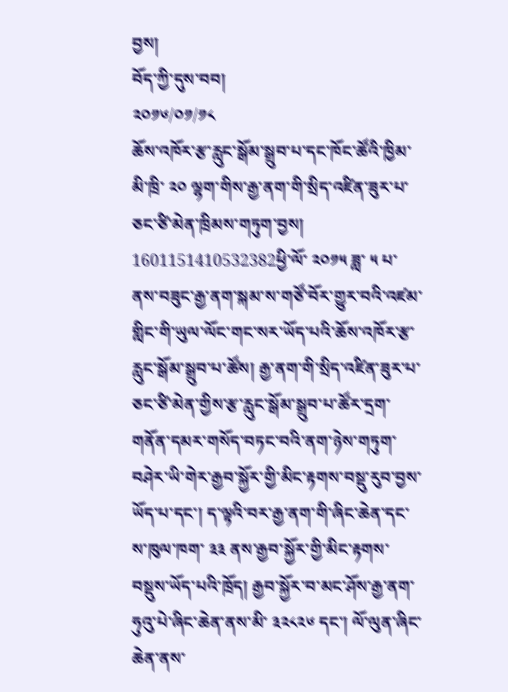བྱས།
བོད་ཀྱི་དུས་བབ།
༢༠༡༦/༠༡/༡༨
ཆོས་འཁོར་རྩ་རླུང་སྒོམ་སྒྲུབ་པ་དང་ཁོང་ཚོའི་ཁྱིམ་མི་ཁྲི་ ༢༠ ལྷག་གིས་རྒྱ་ནག་གི་སྲིད་འཛིན་ཟུར་པ་ཅང་ཙི་མེན་ཁྲིམས་གཏུག་བྱས།
1601151410532382ཕྱི་ལོ་ ༢༠༡༥ ཟླ་ ༥ པ་ནས་བཟུང་རྒྱ་ནག་སྐམ་ས་གཙོ་བོར་གྱུར་བའི་འཛམ་གླིང་གི་ཡུལ་ལོང་གང་སར་ཡོད་པའི་ཆོས་འཁོར་རྩ་རླུང་སྒོམ་སྒྲུབ་པ་ཚོས། རྒྱ་ནག་གི་སྲིད་འཛིན་ཟུར་པ་ཅང་ཙི་མེན་གྱིས་རྩ་རླུང་སྒོམ་སྒྲུབ་པ་ཚོར་དྲག་གནོན་དམར་གསོད་བཏང་བའི་ནག་ཉེས་གཏུག་བཤེར་ཡི་གེར་རྒྱབ་སྐྱོར་གྱི་མིང་རྟགས་བསྡུ་རུབ་བྱས་ཡོད་པ་དང་། ད་ལྟའི་བར་རྒྱ་ནག་གི་ཞིང་ཆེན་དང་ས་ཁུལ་ཁག་ ༣༣ ནས་རྒྱབ་སྐྱོར་གྱི་མིང་རྟགས་བསྡུས་ཡོད་པའི་ཁྲོད། རྒྱབ་སྐྱོར་བ་མང་ཤོས་རྒྱ་ནག་ཧུའུ་པེ་ཞིང་ཆེན་ནས་མི་ ༣༢༨༢༦ དང་། ལོ་ལུན་ཞིང་ཆེན་ནས་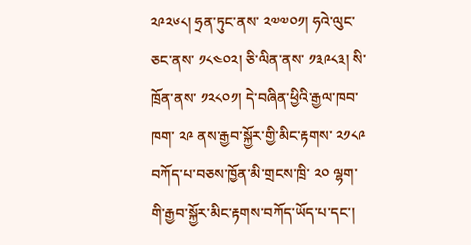༢༩༢༦༨། ཧྲན་ཏུང་ནས་ ༢༧༧༠༡། ཧའེ་ལུང་ཅང་ནས་ ༡༨༤༠༢། ཅི་ལིན་ནས་ ༡༣༩༨༣། སི་ཁྲོན་ནས་ ༡༢༨༠༡། དེ་བཞིན་ཕྱིའི་རྒྱལ་ཁབ་ཁག་ ༢༩ ནས་རྒྱབ་སྐྱོར་གྱི་མིང་རྟགས་ ༢༡༨༩ བཀོད་པ་བཅས་ཁྱོན་མི་གྲངས་ཁྲི་ ༢༠ ལྷག་གི་རྒྱབ་སྐྱོར་མིང་རྟགས་བཀོད་ཡོད་པ་དང་།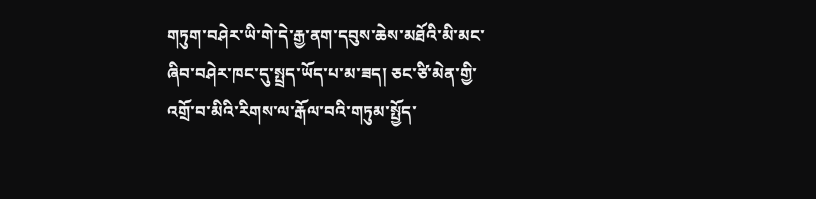གཏུག་བཤེར་ཡི་གེ་དེ་རྒྱ་ནག་དབུས་ཆེས་མཐོའི་མི་མང་ཞིབ་བཤེར་ཁང་དུ་སྤྲད་ཡོད་པ་མ་ཟད། ཅང་ཙི་མེན་གྱི་འགྲོ་བ་མིའི་རིགས་ལ་རྒོལ་བའི་གཏུམ་སྤྱོད་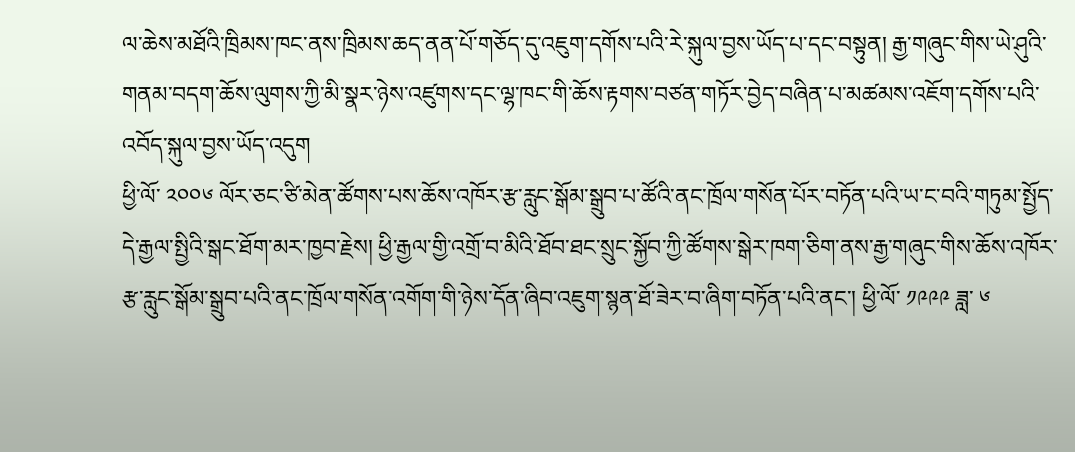ལ་ཆེས་མཐོའི་ཁྲིམས་ཁང་ནས་ཁྲིམས་ཆད་ནན་པོ་གཅོད་དུ་འཇུག་དགོས་པའི་རེ་སྐུལ་བྱས་ཡོད་པ་དང་བསྟུན། རྒྱ་གཞུང་གིས་ཡེ་ཤུའི་གནམ་བདག་ཆོས་ལུགས་ཀྱི་མི་སྣར་ཉེས་འཛུགས་དང་ལྷ་ཁང་གི་ཆོས་རྟགས་བཙན་གཏོར་བྱེད་བཞིན་པ་མཚམས་འཇོག་དགོས་པའི་འབོད་སྐུལ་བྱས་ཡོད་འདུག
ཕྱི་ལོ་ ༢༠༠༦ ལོར་ཅང་ཙི་མེན་ཚོགས་པས་ཆོས་འཁོར་རྩ་རླུང་སྒོམ་སྒྲུབ་པ་ཚོའི་ནང་ཁྲོལ་གསོན་པོར་བཏོན་པའི་ཡ་ང་བའི་གཏུམ་སྤྱོད་དེ་རྒྱལ་སྤྱིའི་སྒང་ཐོག་མར་ཁྱབ་རྗེས། ཕྱི་རྒྱལ་གྱི་འགྲོ་བ་མིའི་ཐོབ་ཐང་སྲུང་སྐྱོབ་ཀྱི་ཚོགས་སྒེར་ཁག་ཅིག་ནས་རྒྱ་གཞུང་གིས་ཆོས་འཁོར་རྩ་རླུང་སྒོམ་སྒྲུབ་པའི་ནང་ཁྲོལ་གསོན་འགོག་གི་ཉེས་དོན་ཞིབ་འཇུག་སྙན་ཐོ་ཟེར་བ་ཞིག་བཏོན་པའི་ནང་། ཕྱི་ལོ་ ༡༩༩༩ ཟླ་ ༦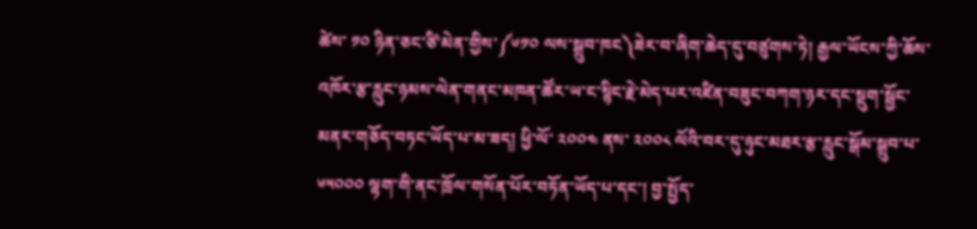ཚེས་ ༡༠ ཉིན་ཅང་ཙི་མེན་གྱིས་༼༦༡༠ ལས་སྒྲུབ་ཁང༽ཟེར་བ་ཞིག་ཆེད་དུ་བཙུགས་ཏེ། རྒྱལ་ཡོངས་ཀྱི་ཆོས་འཁོར་རྩ་རླུང་ཉམས་ལེན་གནང་མཁན་ཚོར་ཡ་ང་སྙིང་རྗེ་མེད་པར་འཛིན་བཟུང་བཀག་ཉར་དང་སྡུག་སྦྱོང་མནར་གཅོད་བཏང་ཡོད་པ་མ་ཟད། ཕྱི་ལོ་ ༢༠༠༤ ནས་ ༢༠༠༨ ལོའི་བར་དུ་ཉུང་མཐར་རྩ་རླུང་སྒོམ་སྒྲུབ་པ་ ༦༥༠༠༠ ལྷག་གི་ནང་ཁྲོལ་གསོན་པོར་བཏོན་ཡོད་པ་དང་། བྱ་སྤྱོད་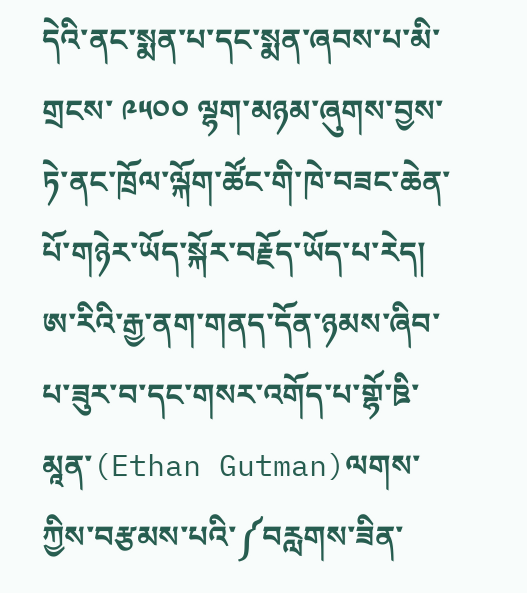དེའི་ནང་སྨན་པ་དང་སྨན་ཞབས་པ་མི་གྲངས་ ༩༥༠༠ ལྷག་མཉམ་ཞུགས་བྱས་ཏེ་ནང་ཁྲོལ་ལྐོག་ཚོང་གི་ཁེ་བཟང་ཆེན་པོ་གཉེར་ཡོད་སྐོར་བརྗོད་ཡོད་པ་རེད།
ཨ་རིའི་རྒྱ་ནག་གནད་དོན་ཉམས་ཞིབ་པ་ཟུར་བ་དང་གསར་འགོད་པ་གྷོ་ཋི་མཱན་(Ethan Gutman)ལགས་ཀྱིས་བརྩམས་པའི་༼བརླགས་ཟིན་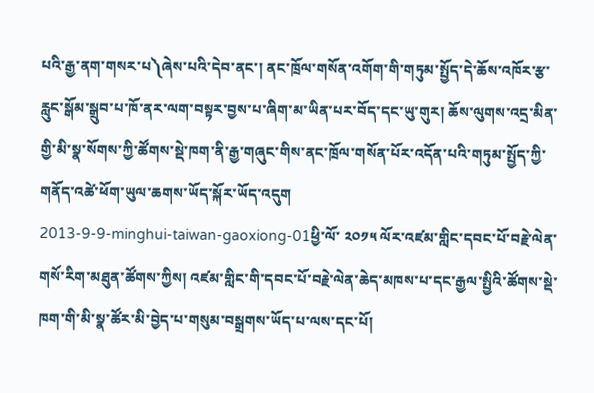པའི་རྒྱ་ནག་གསར་པ༽ཞེས་པའི་དེབ་ནང་། ནང་ཁྲོལ་གསོན་འགོག་གི་གཏུམ་སྤྱོད་དེ་ཆོས་འཁོར་རྩ་རླུང་སྒོམ་སྒྲུབ་པ་ཁོ་ནར་ལག་བསྟར་བྱས་པ་ཞིག་མ་ཡིན་པར་བོད་དང་ཡུ་གུར། ཆོས་ལུགས་འདྲ་མིན་གྱི་མི་སྣ་སོགས་ཀྱི་ཚོགས་སྡེ་ཁག་ནི་རྒྱ་གཞུང་གིས་ནང་ཁྲོལ་གསོན་པོར་འདོན་པའི་གཏུམ་སྤྱོད་ཀྱི་གནོད་འཚེ་ཕོག་ཡུལ་ཆགས་ཡོད་སྐོར་ཡོད་འདུག
2013-9-9-minghui-taiwan-gaoxiong-01ཕྱི་ལོ་ ༢༠༡༥ ལོར་འཛམ་གླིང་དབང་པོ་བརྗེ་ལེན་གསོ་རིག་མཐུན་ཚོགས་ཀྱིས། འཛམ་གླིང་གི་དབང་པོ་བརྗེ་ལེན་ཆེད་མཁས་པ་དང་རྒྱལ་སྤྱིའི་ཚོགས་སྡེ་ཁག་གི་མི་སྣ་ཚོར་མི་བྱེད་པ་གསུམ་བསྒྲགས་ཡོད་པ་ལས་དང་པོ།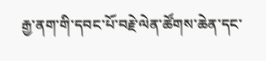རྒྱ་ནག་གི་དབང་པོ་བརྗེ་ལེན་ཚོགས་ཆེན་དང་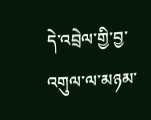དེ་འབྲེལ་གྱི་བྱ་འགུལ་ལ་མཉམ་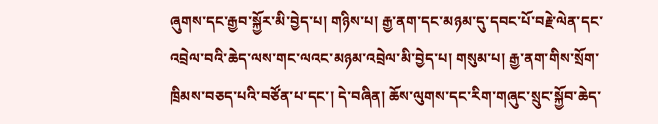ཞུགས་དང་རྒྱབ་སྐྱོར་མི་བྱེད་པ། གཉིས་པ། རྒྱ་ནག་དང་མཉམ་དུ་དབང་པོ་བརྗེ་ལེན་དང་འབྲེལ་བའི་ཆེད་ལས་གང་ལའང་མཉམ་འབྲེལ་མི་བྱེད་པ། གསུམ་པ། རྒྱ་ནག་གིས་སྲོག་ཁྲིམས་བཅད་པའི་བཙོན་པ་དང་། དེ་བཞིན། ཆོས་ལུགས་དང་རིག་གཞུང་སྲུང་སྐྱོབ་ཆེད་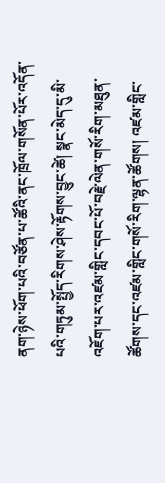ནག་ཉེས་ཕོག་པའི་བཙོན་པ་ཚོའི་ནང་ཁྲོལ་གསོན་པོར་འདོན་པའི་གཏུམ་སྤྱོད་རིགས་ཤེས་རྟོགས་བྱུང་ཚེ། སྣང་མེད་དུ་མི་འཇོག་པར་འཛམ་གླིང་དབང་པོ་བརྗེ་ལེན་གསོ་རིག་མཐུན་ཚོགས་དང་འཛམ་གླིང་གསོ་རིག་ལྷན་ཚོགས། འཛམ་གླིང་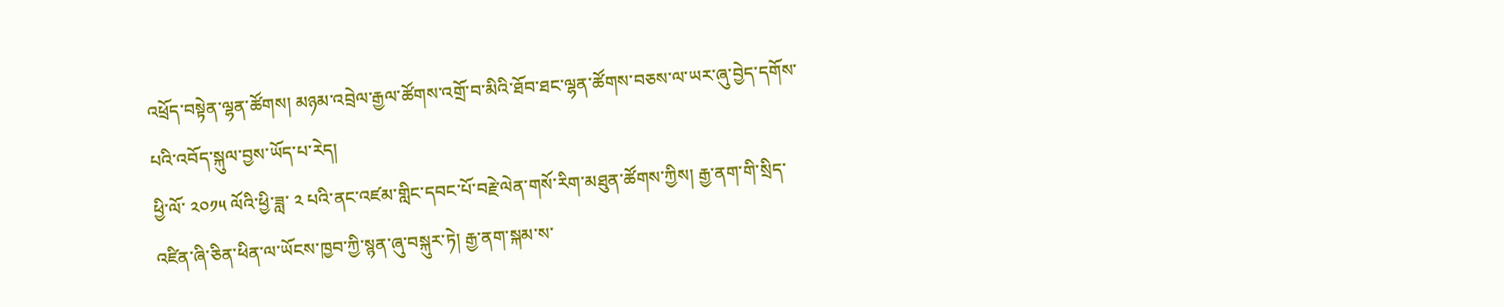འཕྲོད་བསྟེན་ལྷན་ཚོགས། མཉམ་འབྲེལ་རྒྱལ་ཚོགས་འགྲོ་བ་མིའི་ཐོབ་ཐང་ལྷན་ཚོགས་བཅས་ལ་ཡར་ཞུ་བྱེད་དགོས་པའི་འབོད་སྐུལ་བྱས་ཡོད་པ་རེད།
ཕྱི་ལོ་ ༢༠༡༥ ལོའི་ཕྱི་ཟླ་ ༢ པའི་ནང་འཛམ་གླིང་དབང་པོ་བརྗེ་ལེན་གསོ་རིག་མཐུན་ཚོགས་ཀྱིས། རྒྱ་ནག་གི་སྲིད་འཛིན་ཞི་ཅིན་ཕིན་ལ་ཡོངས་ཁྱབ་ཀྱི་སྙན་ཞུ་བསྐུར་ཏེ། རྒྱ་ནག་སྐམ་ས་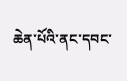ཆེན་པོའི་ནང་དབང་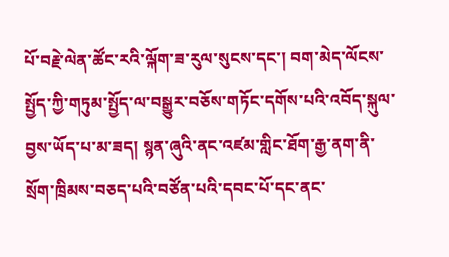པོ་བརྗེ་ལེན་ཚོང་རའི་ལྐོག་ཟ་རུལ་སུངས་དང་། བག་མེད་ལོངས་སྤྱོད་ཀྱི་གཏུམ་སྤྱོད་ལ་བསྒྱུར་བཅོས་གཏོང་དགོས་པའི་འབོད་སྐུལ་བྱས་ཡོད་པ་མ་ཟད། སྙན་ཞུའི་ནང་འཛམ་གླིང་ཐོག་རྒྱ་ནག་ནི་སྲོག་ཁྲིམས་བཅད་པའི་བཙོན་པའི་དབང་པོ་དང་ནང་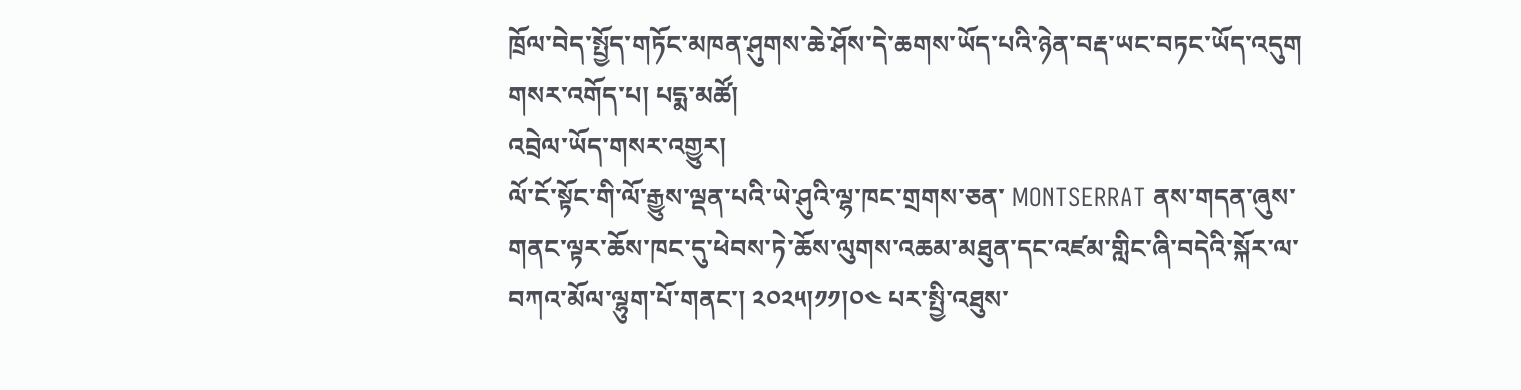ཁྲོལ་བེད་སྤྱོད་གཏོང་མཁན་ཤུགས་ཆེ་ཤོས་དེ་ཆགས་ཡོད་པའི་ཉེན་བརྡ་ཡང་བཏང་ཡོད་འདུག
གསར་འགོད་པ། པདྨ་མཚོ།
འབྲེལ་ཡོད་གསར་འགྱུར།
ལོ་ངོ་སྟོང་གི་ལོ་རྒྱུས་ལྡན་པའི་ཡེ་ཤུའི་ལྷ་ཁང་གྲགས་ཅན་ MONTSERRAT ནས་གདན་ཞུས་གནང་ལྟར་ཆོས་ཁང་དུ་ཕེབས་ཏེ་ཆོས་ལུགས་འཆམ་མཐུན་དང་འཛམ་གླིང་ཞི་བདེའི་སྐོར་ལ་བཀའ་མོལ་ལྷུག་པོ་གནང་། ༢༠༢༥།༡༡།༠༤ པར་སྤྱི་འཐུས་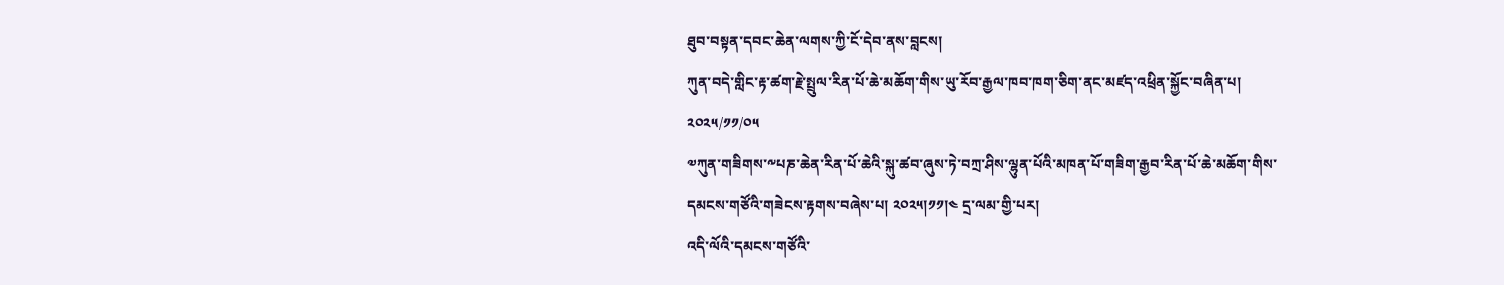ཐུབ་བསྟན་དབང་ཆེན་ལགས་ཀྱི་ངོ་དེབ་ནས་བླངས།
ཀུན་བདེ་གླིང་རྟ་ཚག་རྗེ་སྤྲུལ་རིན་པོ་ཆེ་མཆོག་གིས་ཡུ་རོབ་རྒྱལ་ཁབ་ཁག་ཅིག་ནང་མཛད་འཕྲིན་སྐྱོང་བཞིན་པ།
༢༠༢༥/༡༡/༠༥
༧ཀུན་གཟིགས་༸པཎ་ཆེན་རིན་པོ་ཆེའི་སྐུ་ཚབ་ཞུས་ཏེ་བཀྲ་ཤིས་ལྷུན་པོའི་མཁན་པོ་གཟིག་རྒྱབ་རིན་པོ་ཆེ་མཆོག་གིས་དམངས་གཙོའི་གཟེངས་རྟགས་བཞེས་པ། ༢༠༢༥།༡༡།༤ དྲ་ལམ་གྱི་པར།
འདི་ལོའི་དམངས་གཙོའི་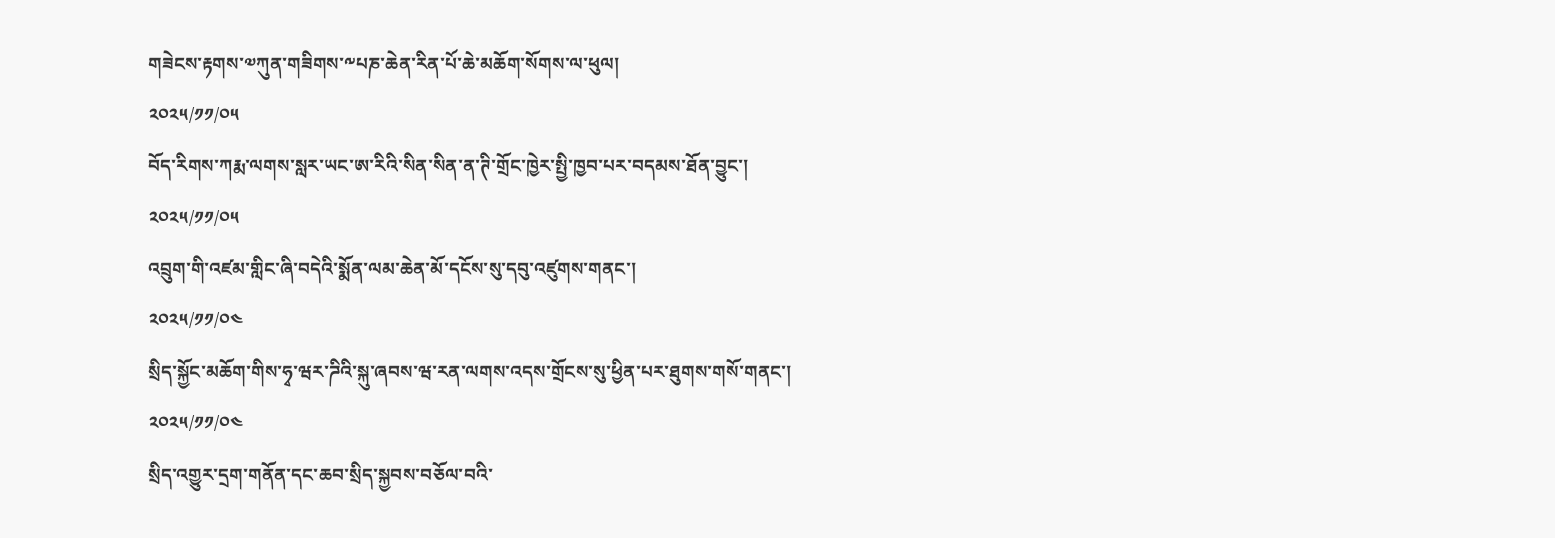གཟེངས་རྟགས་༧ཀུན་གཟིགས་༸པཎ་ཆེན་རིན་པོ་ཆེ་མཆོག་སོགས་ལ་ཕུལ།
༢༠༢༥/༡༡/༠༥
བོད་རིགས་ཀརྨ་ལགས་སླར་ཡང་ཨ་རིའི་སིན་སིན་ན་ཊི་གྲོང་ཁྱེར་སྤྱི་ཁྱབ་པར་བདམས་ཐོན་བྱུང་།
༢༠༢༥/༡༡/༠༥
འབྲུག་གི་འཛམ་གླིང་ཞི་བདེའི་སྨོན་ལམ་ཆེན་མོ་དངོས་སུ་དབུ་འཛུགས་གནང་།
༢༠༢༥/༡༡/༠༤
སྲིད་སྐྱོང་མཆོག་གིས་ཧྭ་ཝར་ཌིའི་སྐུ་ཞབས་ཝ་རན་ལགས་འདས་གྲོངས་སུ་ཕྱིན་པར་ཐུགས་གསོ་གནང་།
༢༠༢༥/༡༡/༠༤
སྲིད་འགྱུར་དྲག་གནོན་དང་ཆབ་སྲིད་སྐྱབས་བཅོལ་བའི་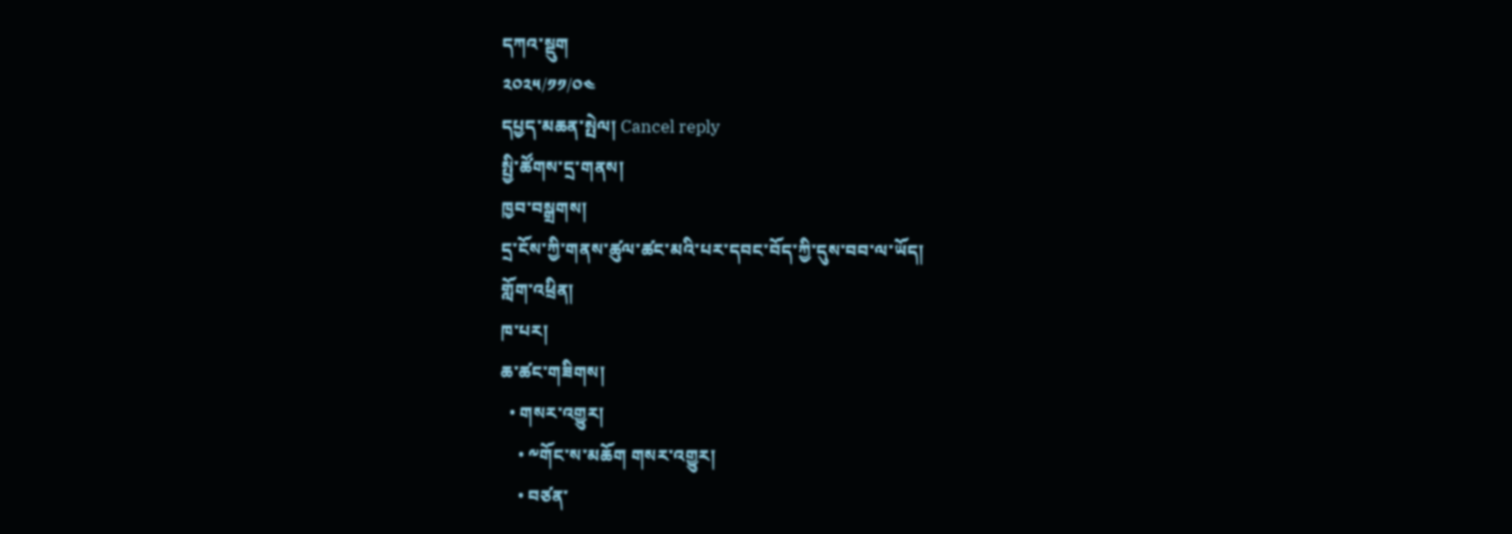དཀའ་སྡུག
༢༠༢༥/༡༡/༠༤
དཔྱད་མཆན་སྤེལ། Cancel reply
སྤྱི་ཚོགས་དྲ་གནས།
ཁྱབ་བསྒྲགས།
དྲ་ངོས་ཀྱི་གནས་ཚུལ་ཚང་མའི་པར་དབང་བོད་ཀྱི་དུས་བབ་ལ་ཡོད།
གློག་འཕྲིན།
ཁ་པར།
ཆ་ཚང་གཟིགས།
  • གསར་འགྱུར།
    • ༸གོང་ས་མཆོག གསར་འགྱུར།
    • བཙན་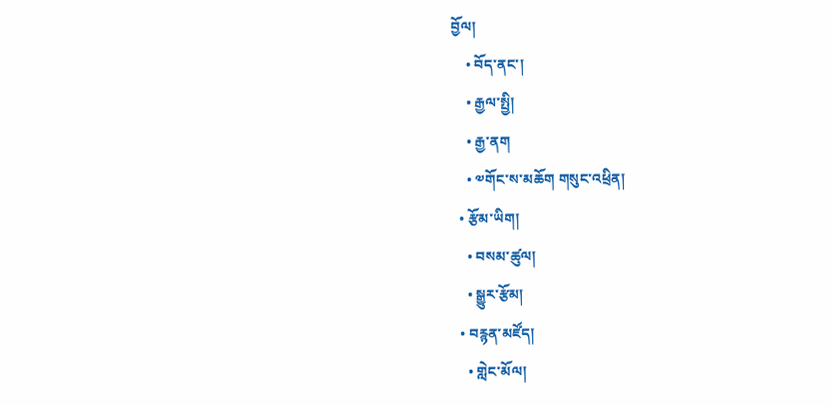བྱོལ།
    • བོད་ནང་།
    • རྒྱལ་སྤྱི།
    • རྒྱ་ནག
    • ༧གོང་ས་མཆོག གསུང་འཕྲིན།
  • རྩོམ་ཡིག།
    • བསམ་ཚུལ།
    • སྒྱུར་རྩོམ།
  • བརྙན་མཛོད།
    • གླེང་མོལ།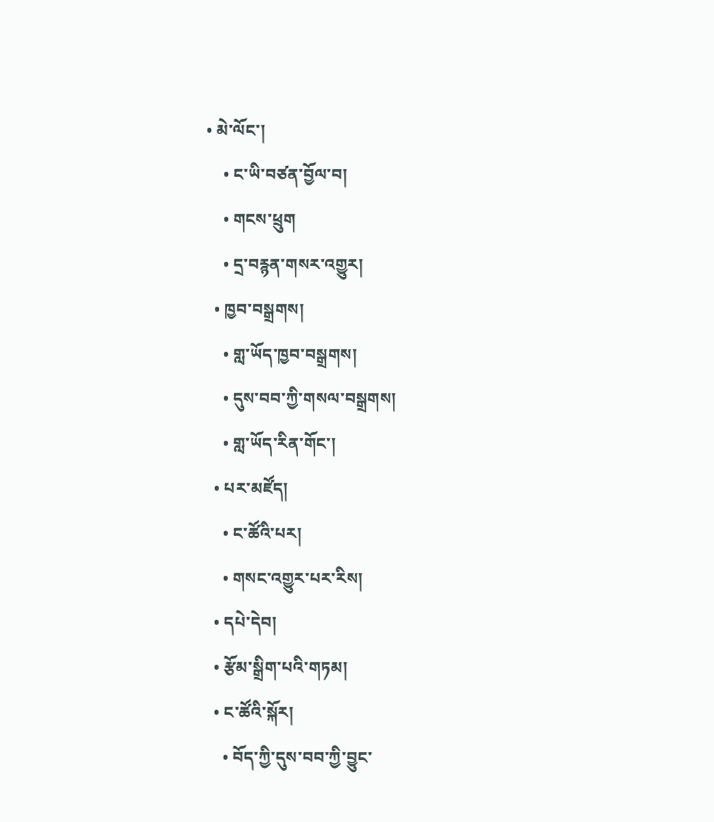• མེ་ལོང་།
    • ང་ཡི་བཙན་བྱོལ་བ།
    • གངས་ཕྲུག
    • དྲ་བརྙན་གསར་འགྱུར།
  • ཁྱབ་བསྒྲགས།
    • གླ་ཡོད་ཁྱབ་བསྒྲགས།
    • དུས་བབ་ཀྱི་གསལ་བསྒྲགས།
    • གླ་ཡོད་རིན་གོང་།
  • པར་མཛོད།
    • ང་ཚོའི་པར།
    • གསང་འགྱུར་པར་རིས།
  • དཔེ་དེབ།
  • རྩོམ་སྒྲིག་པའི་གཏམ།
  • ང་ཚོའི་སྐོར།
    • བོད་ཀྱི་དུས་བབ་ཀྱི་བྱུང་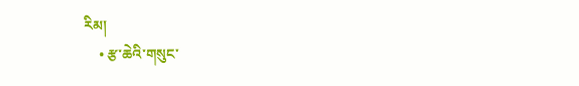རིམ།
    • རྩ་ཆེའི་གསུང་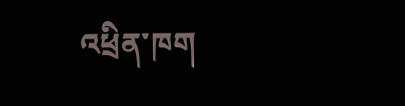འཕྲིན་ཁག